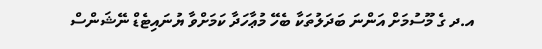އ.ދ ގެ މޫސުމަށް އަންނަ ބަދަލުތަކާ ބެހޭ މުޢާހަދާ ކަމަށްވާ ޔުނައިޓެޑް ނޭޝަންސް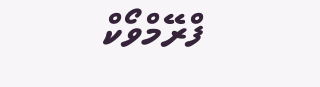ފްރޭމްވޯކް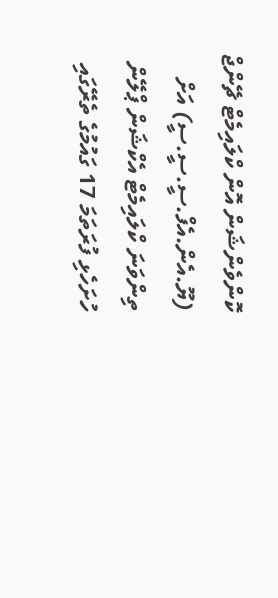ކޮންވެންޝަން އޮން ކްލައިމެޓް ޗޭންޖް (ޔޫ.އެން.އެފް.ސީ.ސީ.ސީ) އަށް ތިންވަނަ ކްލައިމެޓް އެކްޝަން ޕްލޭން ހުށަހެޅި ފުރަތަމަ 17 ގައުމުގެ ތެރޭގައި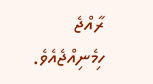ރާއްޖެ ހިމެނިއްޖެއެވެ.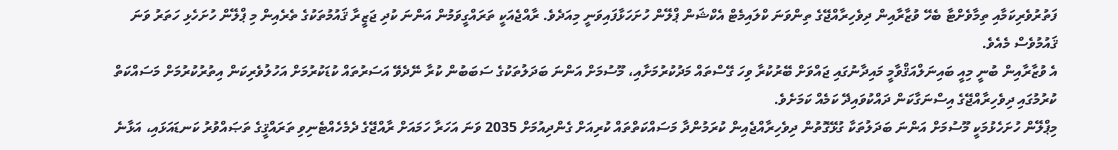ފަތުރުވެރިކަމާއި ތިމާވެށްޓާ ބެހޭ ވުޒާރާއިން ދިވެހިރާއްޖޭގެ ތިންވަނަ ކްލައިމެޓް އެކްޝަން ޕްލޭން ހުށަހަޅާފައިވަނީ މިއަދެވެ. ރާއްޖެއަކީ ތަރައްގީވަމުން އަންނަ ކުދި ޖަޒީރާ ޤައުމުތަކުގެ ތެރެއިން މި ޕްލޭން ހުށަހެޅި ހަތަރު ވަނަ ޤައުމުވެސް މެއެވެ.
އެ ވުޒާރާއިން ބުނީ މިއީ ބައިނަލްއަޤްވާމީ މައިދާނުގައި ޖައްވަށް ބޭރުކުރާ ވިހަ ގޭސްތައް މަދުކުރުމަށާއި، މޫސުމަށް އަންނަ ބަދަލުތަކުގެ ސަބަބުން ކުރާ ނޭދެވޭ އަސަރުތައް ކުޑަކުރުމަށް އަހުލުވެރިކަން އިތުރުކުރުމަށް މަސައްކަތް ކުރުމުގައި ދިވެހިރާއްޖޭގެ އިސްނަގާކަން ދައްކުވައިދޭ ކަމެއް ކަމަށެވެ.
މިޕްލޭން ހުށަހެޅުމަކީ މޫސުމަށް އަންނަ ބަދަލުތަކާ ގުޅޭގޮތުން ދިވެހިރާއްޖެއިން ކުރަމުންދާ މަސައްކަތްތައް ކުރިއަށް ގެންދިއުމަށް 2035 ވަނަ އަހަރާ ހަމައަށް ރާއްޖޭގެ ދެމެހެއްޓެނިވި ތަރައްޤީގެ ތަޞައްވުރު ކަނޑައަޅައި، އަޅާނެ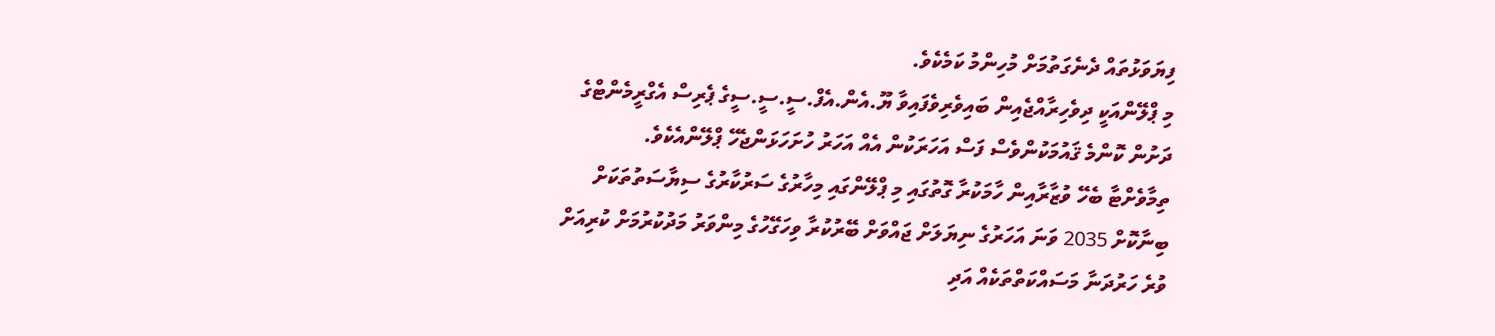ފިޔަވަޅުތައް ދެނެގަތުމަށް މުހިންމު ކަމެކެވެ.
މި ޕްލޭންއަކީ ދިވެހިރާއްޖެއިން ބައިވެރިވެފައިވާ ޔޫ.އެން.އެފް.ސީ.ސީ.ސީގެ ޕެރިސް އެގްރީމެންޓްގެ ދަށުން ކޮންމެ ޤައުމަކުންވެސް ފަސް އަހަރަކުން އެއް އަހަރު ހުށަހަޅަންޖެހޭ ޕްލޭންއެކެވެ.
ތިމާވެށްޓާ ބެހޭ ވުޒާރާއިން ހާމަކުރާ ގޮތުގައި މި ޕްލޭންގައި މިހާރުގެ ސަރުކާރުގެ ސިޔާސަތުތަކަށް ބިނާކޮށް 2035 ވަނަ އަހަރުގެ ނިޔަލަށް ޖައްވަށް ބޭރުކުރާ ވިހަގޭހުގެ މިންވަރު މަދުކުރުމަށް ކުރިއަށް ވުރެ ހަރުދަނާ މަސައްކަތްތަކެއް އަދި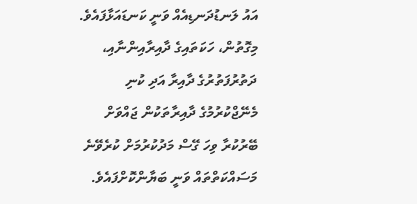އައު ލަނޑުދަނޑިއެއް ވަނީ ކަނޑައަޅާފައެވެ. މިގޮތުން، ހަކަތައިގެ ދާއިރާއިންނާއި، ދަތުރުފަތުރުގެ ދާއިރާ އަދި ކުނި މެނޭޖްކުރުމުގެ ދާއިރާތަކުން ޖައްވަށް ބޭރުކުރާ ވިހަ ގޭސް މަދުކުރުމަށް ކުރެވޭނެ މަސައްކަތްތައް ވަނީ ބަޔާންކޮށްފައެވެ.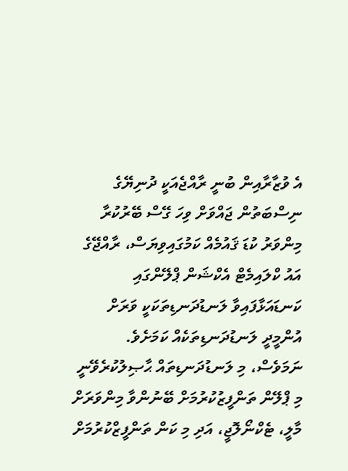އެ ވުޒާރާއިން ބުނީ ރާއްޖެއަކީ ދުނިޔޭގެ ނިސްބަތުން ޖައްވަށް ވިހަ ގޭސް ބޭރުކުރާ މިންވަރު ކުޑަ ޤައުމެއް ކަމުގައިވިޔަސް، ރާއްޖޭގެ އައު ކްލައިމެޓް އެކްޝަން ޕްލޭންގައި ކަނޑައަޅާފައިވާ ލަނޑުދަނޑިތަކަކީ ވަރަށް އުންމީދީ ލަނޑުދަނޑިތަކެއް ކަމަށެވެ. ނަމަވެސް، މި ލަނޑުދަނޑިތައް ޙާޞިލުކުރެވޭނީ މި ޕްލޭން ތަންފީޒުކުރުމަށް ބޭނުންވާ މިންވަރަށް މާލީ، ޓެކްނޯލޮޖީ، އަދި މި ކަން ތަންފީޒްކުރުމަށް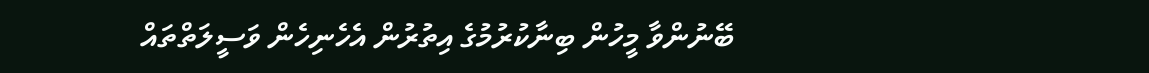ބޭނުންވާ މީހުން ބިނާކުރުމުގެ އިތުރުން އެހެނިހެން ވަސީލަތްތައް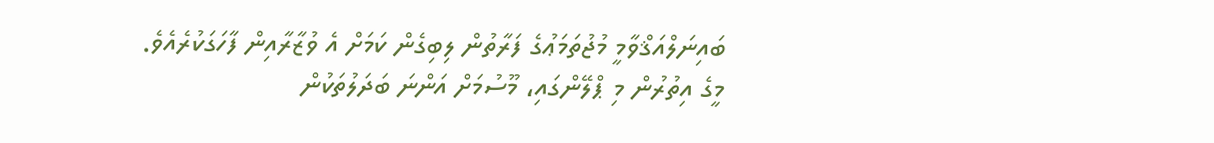ބައިނަލްއަޤްވާމީ މުޖުތަމަޢުގެ ފަރާތުން ލިބިގެން ކަމަށް އެ ވުޒާރާއިން ފާހަގަކުރެއެވެ.
މީގެ އިތުރުން މި ޕްލޭންގައި، މޫސުމަށް އަންނަ ބަދަލުތަކުން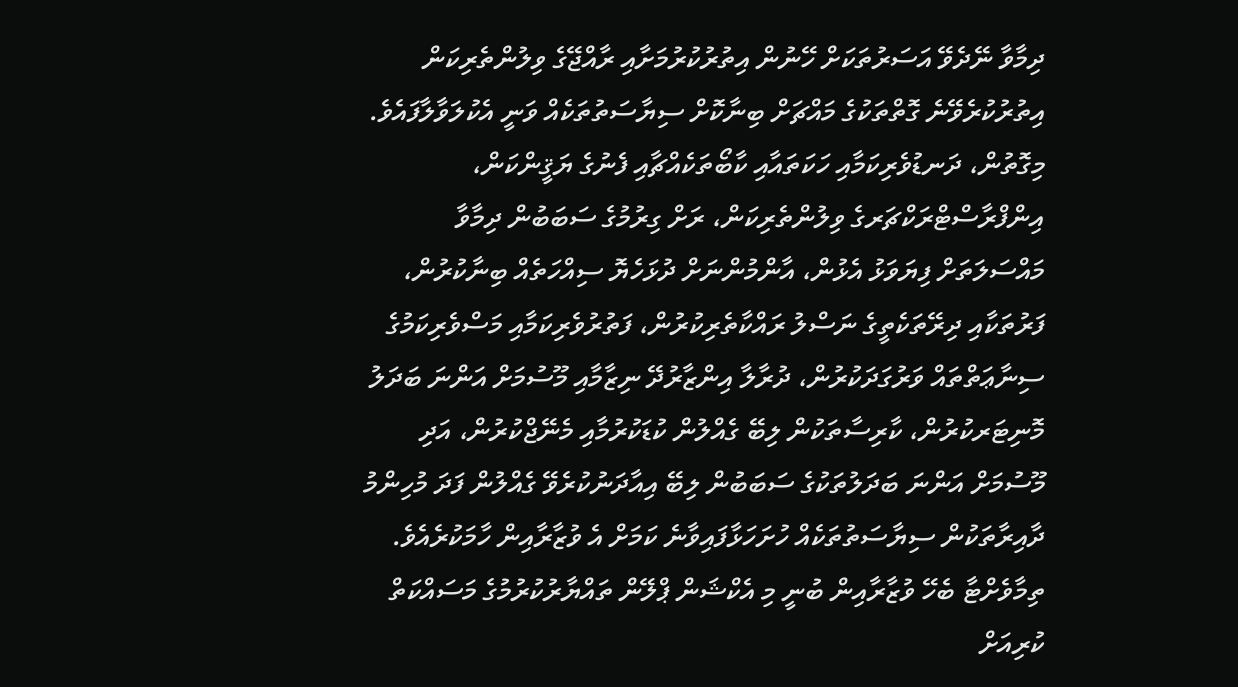ދިމާވާ ނޭދެވޭ އަސަރުތަކަށް ހޭނުން އިތުރުކުރުމަށާއި ރާއްޖޭގެ ވިލުންތެރިކަން އިތުރުކުރެވޭނެ ގޮތްތަކުގެ މައްޗަށް ބިނާކޮށް ސިޔާސަތުތަކެއް ވަނީ އެކުލަވާލާފައެވެ. މިގޮތުން، ދަނޑުވެރިކަމާއި ހަކަތައާއި ކާބޯތަކެއްޗާއި ފެނުގެ ޔަޤީންކަން، އިންފްރާސްޓްރަކްޗަރގެ ވިލުންތެރިކަން، ރަށް ގިރުމުގެ ސަބަބުން ދިމާވާ މައްސަލަތަށް ފިޔަވަޅު އެޅުން، އާންމުންނަށް ދުޅަހެޔޮ ސިއްހަތެއް ބިނާކުރުން، ފަރުތަކާއި ދިރޭތަކެތީގެ ނަސްލު ރައްކާތެރިކުރުން، ފަތުރުވެރިކަމާއި މަސްވެރިކަމުގެ ސިނާޢަތްތައް ވަރުގަދަކުރުން، ދުރާލާ އިންޒާރުދޭ ނިޒާމާއި މޫސުމަށް އަންނަ ބަދަލު މޮނިޓަރކުރުން، ކާރިސާތަކުން ލިބޭ ގެއްލުން ކުޑަކުރުމާއި މެނޭޖްކުރުން، އަދި މޫސުމަށް އަންނަ ބަދަލުތަކުގެ ސަބަބުން ލިބޭ އިއާދަނުކުރެވޭ ގެއްލުން ފަދަ މުހިންމު ދާއިރާތަކުން ސިޔާސަތުތަކެއް ހުށަހަޅާފައިވާނެ ކަމަށް އެ ވުޒާރާއިން ހާމަކުރެއެވެ.
ތިމާވެށްޓާ ބެހޭ ވުޒާރާއިން ބުނީ މި އެކްޝަން ޕްލޭން ތައްޔާރުކުރުމުގެ މަސައްކަތް ކުރިއަށް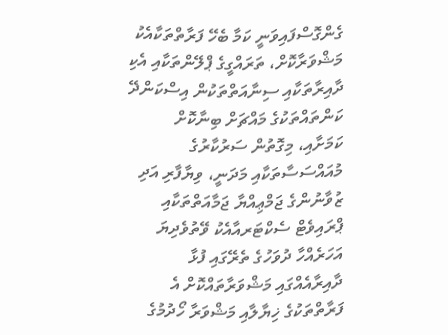ގެންގޮސްފައިވަނީ ކަމާ ބެހޭ ފަރާތްތަކާއެކު މަޝްވަރާކޮށް، ތަރައްގީގެ ޕްލޭންތަކާއި އެކި ދާއިރާތަކާއި ސިނާއަތްތަކުން އިސްކަންދޭ ކަންތައްތަކުގެ މައްޗަށް ބިނާކޮށް ކަމަށާއި، މިގޮތުން ސަރުކާރުގެ މުއައްސަސާތަކާއި މަދަނީ، ވިޔާފާރި އަދި ޒުވާނުންގެ ޖަމްޢިއްޔާ ޖަމާއަތްތަކާއި ޕްރައިވެޓް ސެކްޓަރއާއެކު ވޭތުވެދިޔަ އަހަރެއްހާ ދުވަހުގެ ތެރޭގައި ފުޅާ ދާއިރާއެއްގައި މަޝްވަރާތައްކޮށް އެ ފަރާތްތަކުގެ ޚިޔާލާއި މަޝްވަރާ ހޯދުމުގެ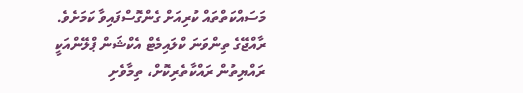މަސައްކަތްތައް ކުރިއަށް ގެންގޮސްފައިވާ ކަމަށެވެ.
ރާއްޖޭގެ ތިންވަނަ ކްލައިމެޓް އެކްޝަން ޕްލޭންއަކީ ރައްޔިތުން ރައްކާތެރިކޮށް، ތިމާވެށި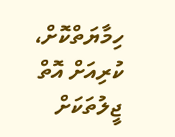ހިމާޔަތްކޮށް، ކުރިއަށް އޮތް ޖީލުތަކަށް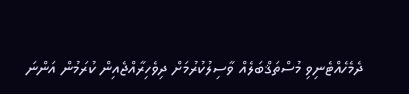ދެމެހެއްޓެނިވި މުސްތަޤްބަލެއް ވާސިލުކުރުމަށް ދިވެހިރާއްޖެއިން ކުރަމުން އަންނަ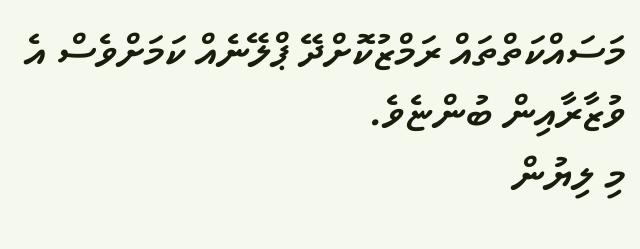މަސައްކަތްތައް ރަމްޒުކޮށްދޭ ޕްލޭނެއް ކަމަށްވެސް އެ ވުޒާރާއިން ބުންޏެވެ.
މި ލިޔުން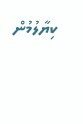ކިޔާލުމުން